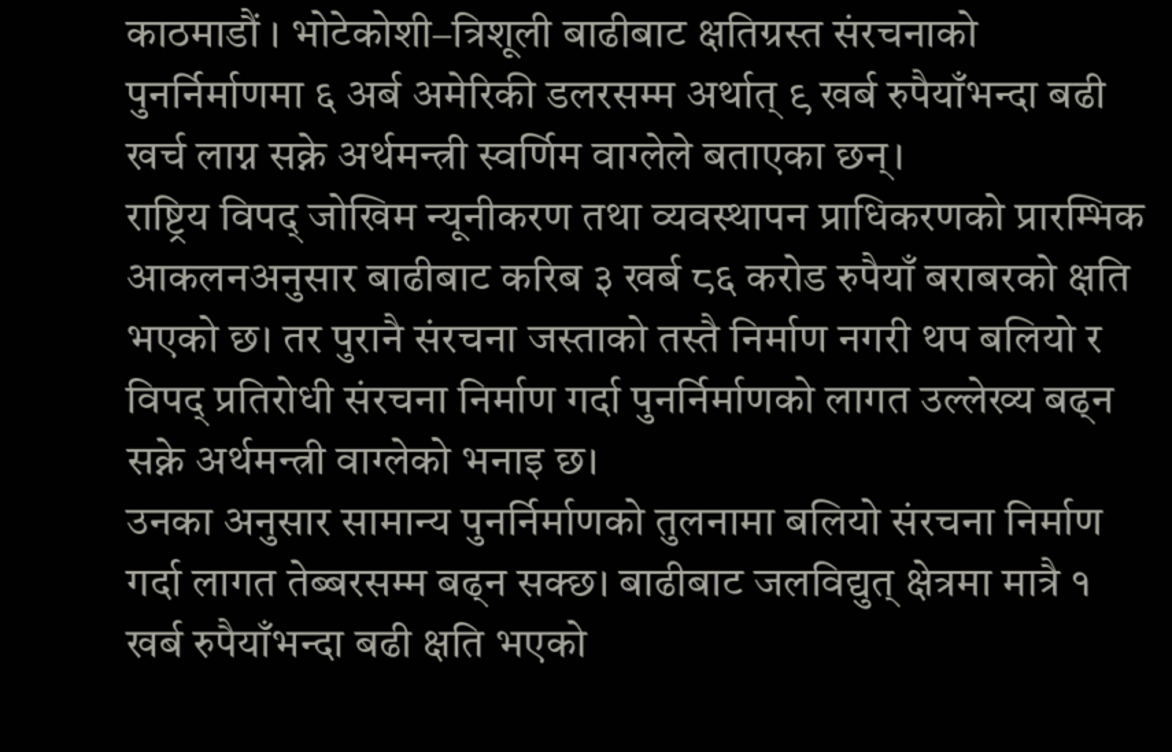काठमाडौं । भोटेकोशी–त्रिशूली बाढीबाट क्षतिग्रस्त संरचनाको पुनर्निर्माणमा ६ अर्ब अमेरिकी डलरसम्म अर्थात् ९ खर्ब रुपैयाँभन्दा बढी खर्च लाग्न सक्ने अर्थमन्त्री स्वर्णिम वाग्लेले बताएका छन्।
राष्ट्रिय विपद् जोखिम न्यूनीकरण तथा व्यवस्थापन प्राधिकरणको प्रारम्भिक आकलनअनुसार बाढीबाट करिब ३ खर्ब ८६ करोड रुपैयाँ बराबरको क्षति भएको छ। तर पुरानै संरचना जस्ताको तस्तै निर्माण नगरी थप बलियो र विपद् प्रतिरोधी संरचना निर्माण गर्दा पुनर्निर्माणको लागत उल्लेख्य बढ्न सक्ने अर्थमन्त्री वाग्लेको भनाइ छ।
उनका अनुसार सामान्य पुनर्निर्माणको तुलनामा बलियो संरचना निर्माण गर्दा लागत तेब्बरसम्म बढ्न सक्छ। बाढीबाट जलविद्युत् क्षेत्रमा मात्रै १ खर्ब रुपैयाँभन्दा बढी क्षति भएको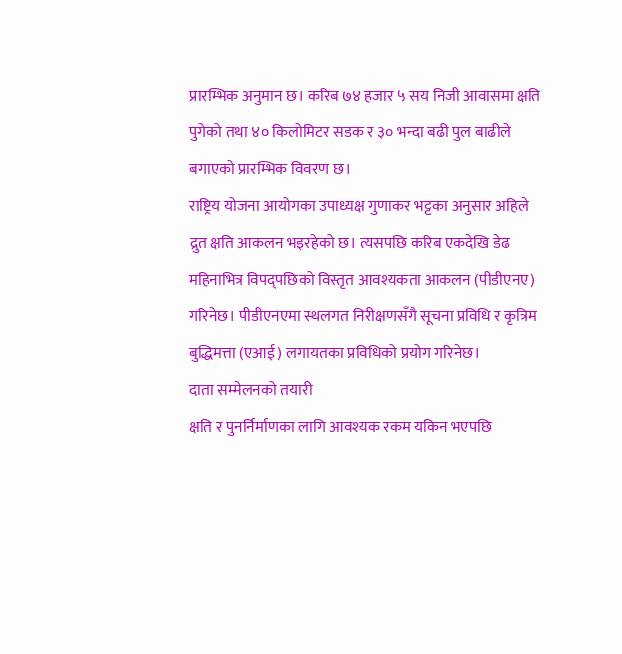प्रारम्भिक अनुमान छ। करिब ७४ हजार ५ सय निजी आवासमा क्षति पुगेको तथा ४० किलोमिटर सडक र ३० भन्दा बढी पुल बाढीले बगाएको प्रारम्भिक विवरण छ।
राष्ट्रिय योजना आयोगका उपाध्यक्ष गुणाकर भट्टका अनुसार अहिले द्रुत क्षति आकलन भइरहेको छ। त्यसपछि करिब एकदेखि डेढ महिनाभित्र विपद्पछिको विस्तृत आवश्यकता आकलन (पीडीएनए) गरिनेछ। पीडीएनएमा स्थलगत निरीक्षणसँगै सूचना प्रविधि र कृत्रिम बुद्धिमत्ता (एआई) लगायतका प्रविधिको प्रयोग गरिनेछ।
दाता सम्मेलनको तयारी
क्षति र पुनर्निर्माणका लागि आवश्यक रकम यकिन भएपछि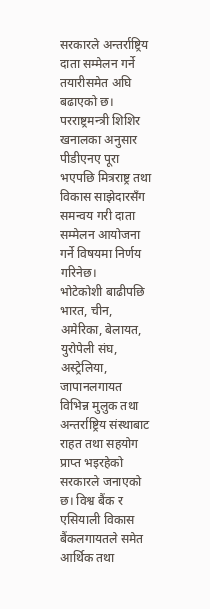सरकारले अन्तर्राष्ट्रिय दाता सम्मेलन गर्ने तयारीसमेत अघि बढाएको छ। परराष्ट्रमन्त्री शिशिर खनालका अनुसार पीडीएनए पूरा भएपछि मित्रराष्ट्र तथा विकास साझेदारसँग समन्वय गरी दाता सम्मेलन आयोजना गर्ने विषयमा निर्णय गरिनेछ।
भोटेकोशी बाढीपछि भारत, चीन, अमेरिका, बेलायत, युरोपेली संघ, अस्ट्रेलिया, जापानलगायत विभिन्न मुलुक तथा अन्तर्राष्ट्रिय संस्थाबाट राहत तथा सहयोग प्राप्त भइरहेको सरकारले जनाएको छ। विश्व बैंक र एसियाली विकास बैंकलगायतले समेत आर्थिक तथा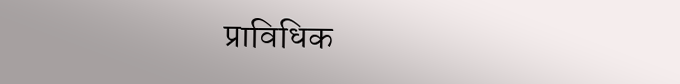प्राविधिक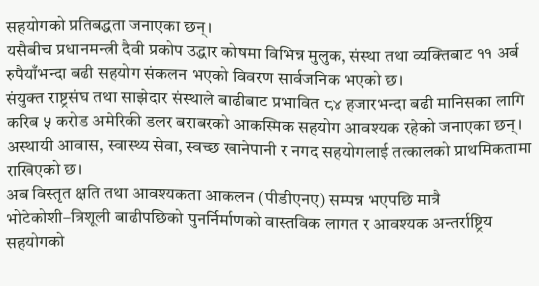सहयोगको प्रतिबद्धता जनाएका छन्।
यसैबीच प्रधानमन्त्री दैवी प्रकोप उद्धार कोषमा विभिन्न मुलुक, संस्था तथा व्यक्तिबाट ११ अर्ब रुपैयाँभन्दा बढी सहयोग संकलन भएको विवरण सार्वजनिक भएको छ।
संयुक्त राष्ट्रसंघ तथा साझेदार संस्थाले बाढीबाट प्रभावित ८४ हजारभन्दा बढी मानिसका लागि करिब ५ करोड अमेरिकी डलर बराबरको आकस्मिक सहयोग आवश्यक रहेको जनाएका छन्। अस्थायी आवास, स्वास्थ्य सेवा, स्वच्छ खानेपानी र नगद सहयोगलाई तत्कालको प्राथमिकतामा राखिएको छ।
अब विस्तृत क्षति तथा आवश्यकता आकलन (पीडीएनए) सम्पन्न भएपछि मात्रै भोटेकोशी–त्रिशूली बाढीपछिको पुनर्निर्माणको वास्तविक लागत र आवश्यक अन्तर्राष्ट्रिय सहयोगको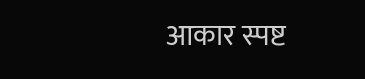आकार स्पष्ट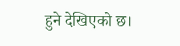हुने देखिएको छ।